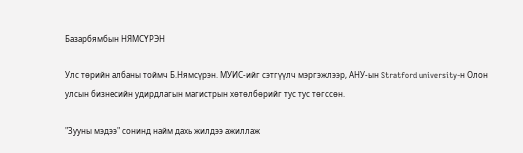Базарбямбын НЯМСҮРЭН

Улс төрийн албаны тоймч Б.Нямсүрэн. МУИС-ийг сэтгүүлч мэргэжлээр, АНУ-ын Stratford university-н Олон улсын бизнесийн удирдлагын магистрын хөтөлбөрийг тус тус төгссөн.

"Зууны мэдээ" сонинд найм дахь жилдээ ажиллаж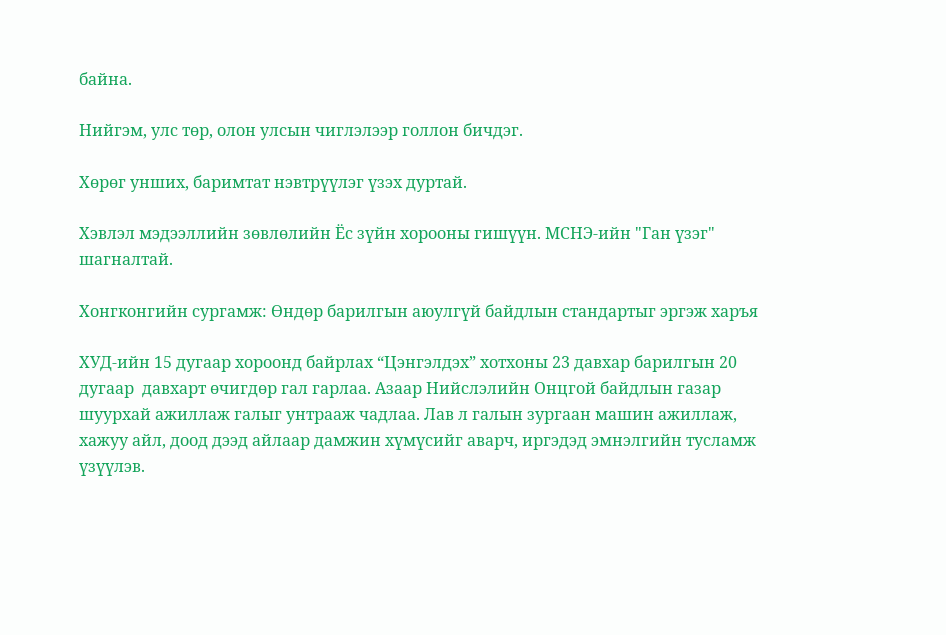байна.

Нийгэм, улс төр, олон улсын чиглэлээр голлон бичдэг.

Хөрөг унших, баримтат нэвтрүүлэг үзэх дуртай.

Хэвлэл мэдээллийн зөвлөлийн Ёс зүйн хорооны гишүүн. МСНЭ-ийн "Ган үзэг" шагналтай.

Хонгконгийн сургамж: Өндөр барилгын аюулгүй байдлын стандартыг эргэж харъя

ХУД-ийн 15 дугаар хороонд байрлах “Цэнгэлдэх” хотхоны 23 давхар барилгын 20 дугаар  давхарт өчигдөр гал гарлаа. Азаар Нийслэлийн Онцгой байдлын газар шуурхай ажиллаж галыг унтрааж чадлаа. Лав л галын зургаан машин ажиллаж, хажуу айл, доод дээд айлаар дамжин хүмүсийг аварч, иргэдэд эмнэлгийн тусламж үзүүлэв.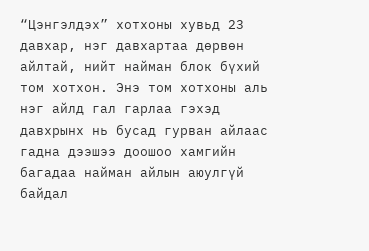“Цэнгэлдэх” хотхоны хувьд 23 давхар, нэг давхартаа дөрвөн айлтай, нийт найман блок бүхий том хотхон. Энэ том хотхоны аль нэг айлд гал гарлаа гэхэд давхрынх нь бусад гурван айлаас гадна дээшээ доошоо хамгийн багадаа найман айлын аюулгүй байдал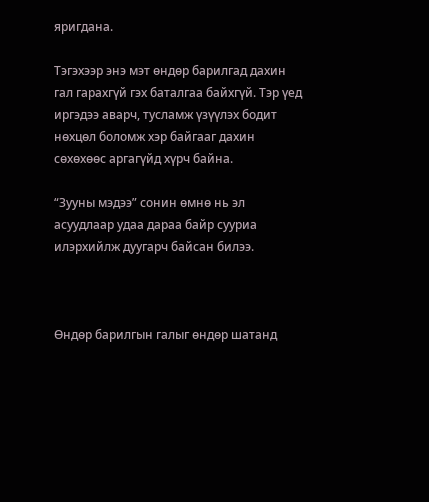яригдана.

Тэгэхээр энэ мэт өндөр барилгад дахин гал гарахгүй гэх баталгаа байхгүй. Тэр үед иргэдээ аварч, тусламж үзүүлэх бодит нөхцөл боломж хэр байгааг дахин сөхөхөөс аргагүйд хүрч байна.

“Зууны мэдээ” сонин өмнө нь эл асуудлаар удаа дараа байр сууриа илэрхийлж дуугарч байсан билээ.



Өндөр барилгын галыг өндөр шатанд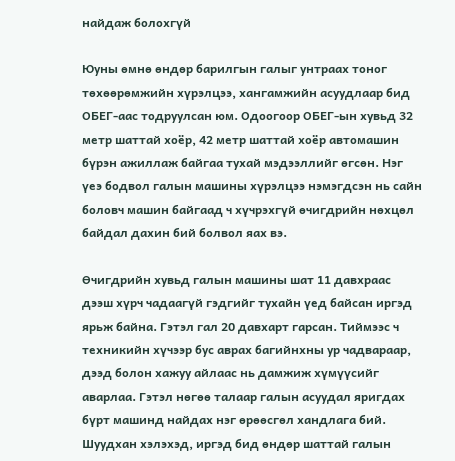найдаж болохгүй

Юуны өмнө өндөр барилгын галыг унтраах тоног төхөөрөмжийн хүрэлцээ, хангамжийн асуудлаар бид ОБЕГ-аас тодруулсан юм. Одоогоор ОБЕГ-ын хувьд 32 метр шаттай хоёр, 42 метр шаттай хоёр автомашин бүрэн ажиллаж байгаа тухай мэдээллийг өгсөн. Нэг үеэ бодвол галын машины хүрэлцээ нэмэгдсэн нь сайн боловч машин байгаад ч хүчрэхгүй өчигдрийн нөхцөл байдал дахин бий болвол яах вэ.

Өчигдрийн хувьд галын машины шат 11 давхраас дээш хүрч чадаагүй гэдгийг тухайн үед байсан иргэд ярьж байна. Гэтэл гал 20 давхарт гарсан. Тиймээс ч техникийн хүчээр бус аврах багийнхны ур чадвараар, дээд болон хажуу айлаас нь дамжиж хүмүүсийг аварлаа. Гэтэл нөгөө талаар галын асуудал яригдах бүрт машинд найдах нэг өрөөсгөл хандлага бий. Шуудхан хэлэхэд, иргэд бид өндөр шаттай галын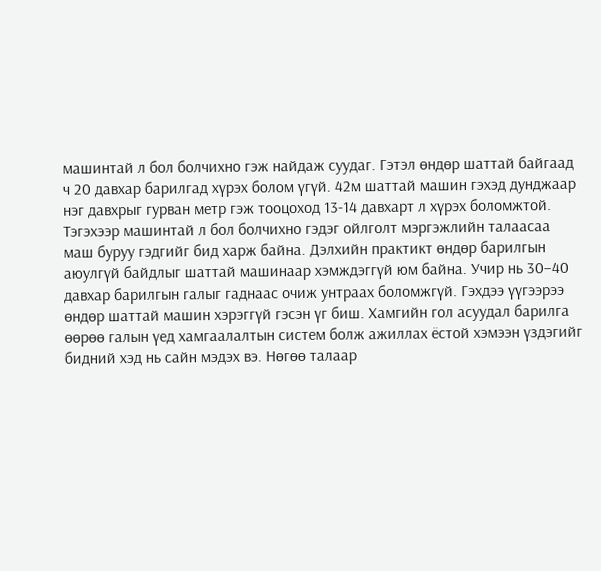машинтай л бол болчихно гэж найдаж суудаг. Гэтэл өндөр шаттай байгаад ч 20 давхар барилгад хүрэх болом үгүй. 42м шаттай машин гэхэд дунджаар нэг давхрыг гурван метр гэж тооцоход 13-14 давхарт л хүрэх боломжтой. Тэгэхээр машинтай л бол болчихно гэдэг ойлголт мэргэжлийн талаасаа маш буруу гэдгийг бид харж байна. Дэлхийн практикт өндөр барилгын аюулгүй байдлыг шаттай машинаар хэмждэггүй юм байна. Учир нь 30–40 давхар барилгын галыг гаднаас очиж унтраах боломжгүй. Гэхдээ үүгээрээ өндөр шаттай машин хэрэггүй гэсэн үг биш. Хамгийн гол асуудал барилга өөрөө галын үед хамгаалалтын систем болж ажиллах ёстой хэмээн үздэгийг бидний хэд нь сайн мэдэх вэ. Нөгөө талаар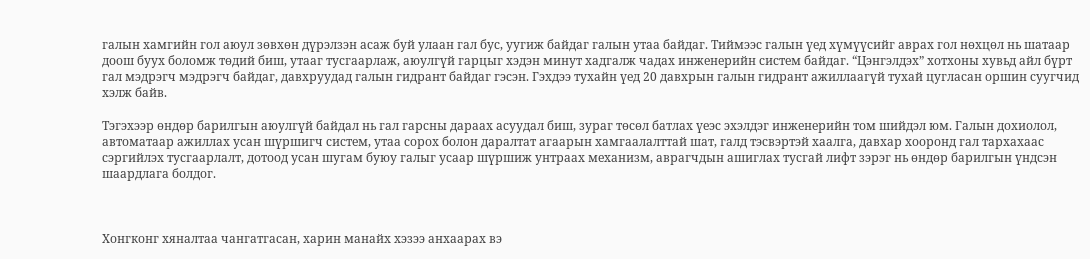галын хамгийн гол аюул зөвхөн дүрэлзэн асаж буй улаан гал бус, уугиж байдаг галын утаа байдаг. Тиймээс галын үед хүмүүсийг аврах гол нөхцөл нь шатаар доош буух боломж төдий биш, утааг тусгаарлаж, аюулгүй гарцыг хэдэн минут хадгалж чадах инженерийн систем байдаг. “Цэнгэлдэх” хотхоны хувьд айл бүрт гал мэдрэгч мэдрэгч байдаг, давхруудад галын гидрант байдаг гэсэн. Гэхдээ тухайн үед 20 давхрын галын гидрант ажиллаагүй тухай цугласан оршин суугчид хэлж байв.

Тэгэхээр өндөр барилгын аюулгүй байдал нь гал гарсны дараах асуудал биш, зураг төсөл батлах үеэс эхэлдэг инженерийн том шийдэл юм. Галын дохиолол, автоматаар ажиллах усан шүршигч систем, утаа сорох болон даралтат агаарын хамгаалалттай шат, галд тэсвэртэй хаалга, давхар хооронд гал тархахаас сэргийлэх тусгаарлалт, дотоод усан шугам буюу галыг усаар шүршиж унтраах механизм, аврагчдын ашиглах тусгай лифт зэрэг нь өндөр барилгын үндсэн шаардлага болдог.



Хонгконг хяналтаа чангатгасан, харин манайх хэзээ анхаарах вэ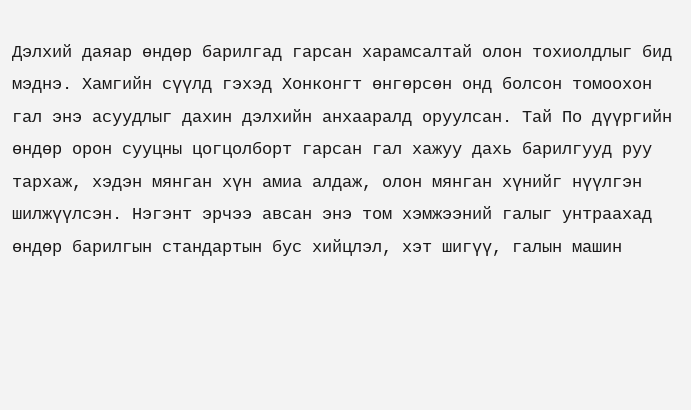Дэлхий даяар өндөр барилгад гарсан харамсалтай олон тохиолдлыг бид мэднэ. Хамгийн сүүлд гэхэд Хонконгт өнгөрсөн онд болсон томоохон гал энэ асуудлыг дахин дэлхийн анхааралд оруулсан. Тай По дүүргийн өндөр орон сууцны цогцолборт гарсан гал хажуу дахь барилгууд руу тархаж, хэдэн мянган хүн амиа алдаж, олон мянган хүнийг нүүлгэн шилжүүлсэн. Нэгэнт эрчээ авсан энэ том хэмжээний галыг унтраахад өндөр барилгын стандартын бус хийцлэл, хэт шигүү, галын машин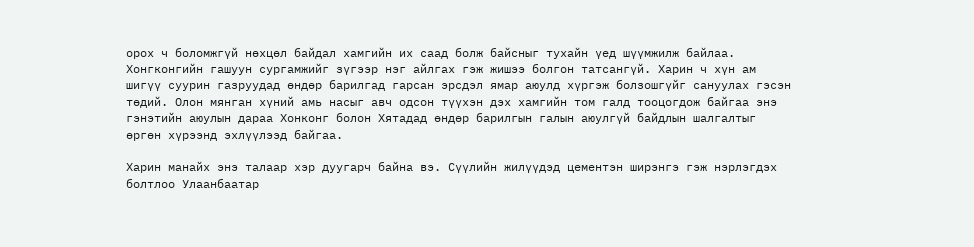орох ч боломжгүй нөхцөл байдал хамгийн их саад болж байсныг тухайн үед шүүмжилж байлаа. Хонгконгийн гашуун сургамжийг зүгээр нэг айлгах гэж жишээ болгон татсангүй. Харин ч хүн ам шигүү суурин газруудад өндөр барилгад гарсан эрсдэл ямар аюулд хүргэж болзошгүйг сануулах гэсэн төдий. Олон мянган хүний амь насыг авч одсон түүхэн дэх хамгийн том галд тооцогдож байгаа энэ гэнэтийн аюулын дараа Хонконг болон Хятадад өндөр барилгын галын аюулгүй байдлын шалгалтыг өргөн хүрээнд эхлүүлээд байгаа.

Харин манайх энэ талаар хэр дуугарч байна вэ. Сүүлийн жилүүдэд цементэн ширэнгэ гэж нэрлэгдэх болтлоо Улаанбаатар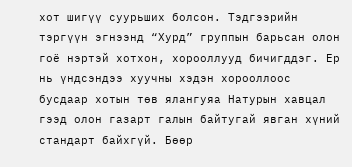хот шигүү суурьших болсон. Тэдгээрийн тэргүүн эгнээнд “Хурд” группын барьсан олон гоё нэртэй хотхон, хорооллууд бичигддэг. Ер нь үндсэндээ хуучны хэдэн хорооллоос бусдаар хотын төв ялангуяа Натурын хавцал гээд олон газарт галын байтугай явган хүний стандарт байхгүй. Бөөр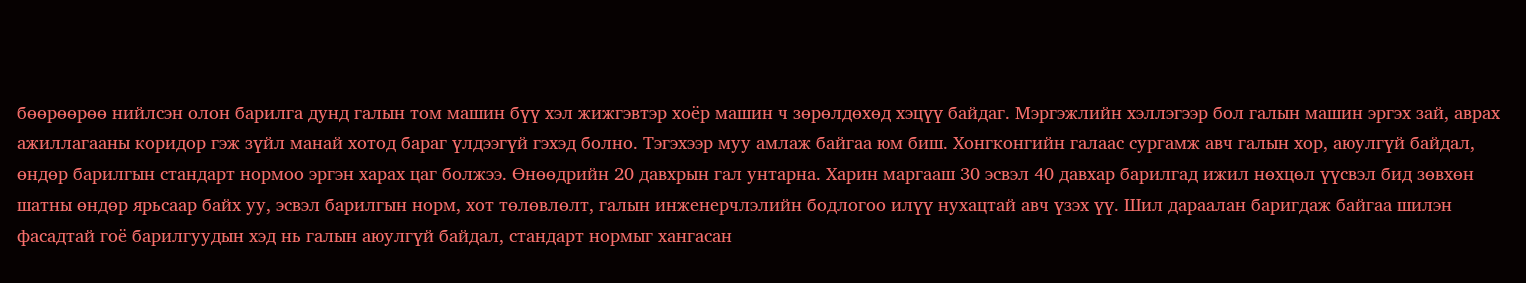бөөрөөрөө нийлсэн олон барилга дунд галын том машин бүү хэл жижгэвтэр хоёр машин ч зөрөлдөхөд хэцүү байдаг. Мэргэжлийн хэллэгээр бол галын машин эргэх зай, аврах ажиллагааны коридор гэж зүйл манай хотод бараг үлдээгүй гэхэд болно. Тэгэхээр муу амлаж байгаа юм биш. Хонгконгийн галаас сургамж авч галын хор, аюулгүй байдал, өндөр барилгын стандарт нормоо эргэн харах цаг болжээ. Өнөөдрийн 20 давхрын гал унтарна. Харин маргааш 30 эсвэл 40 давхар барилгад ижил нөхцөл үүсвэл бид зөвхөн шатны өндөр ярьсаар байх уу, эсвэл барилгын норм, хот төлөвлөлт, галын инженерчлэлийн бодлогоо илүү нухацтай авч үзэх үү. Шил дараалан баригдаж байгаа шилэн фасадтай гоё барилгуудын хэд нь галын аюулгүй байдал, стандарт нормыг хангасан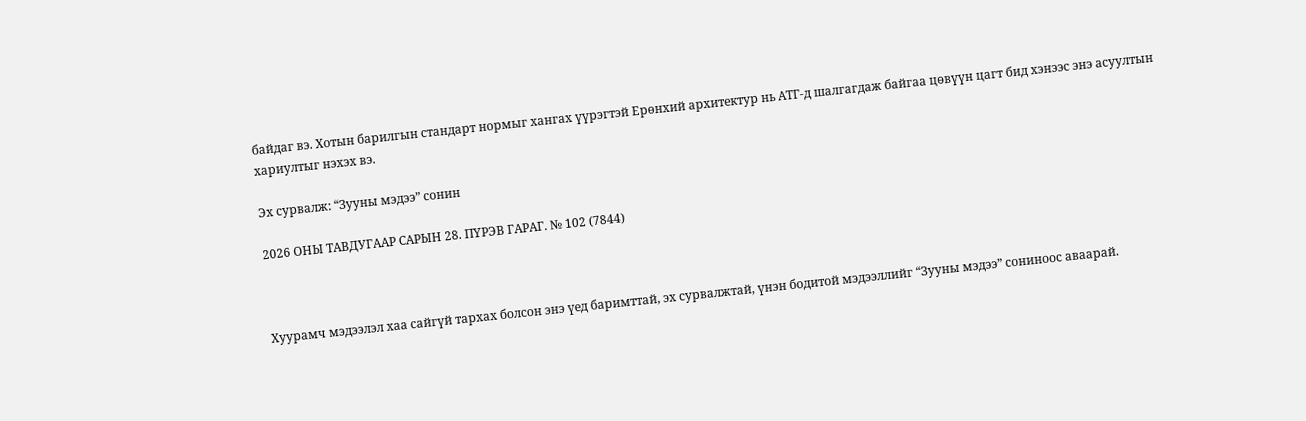байдаг вэ. Хотын барилгын стандарт нормыг хангах үүрэгтэй Ерөнхий архитектур нь АТГ-д шалгагдаж байгаа цөвүүн цагт бид хэнээс энэ асуултын хариултыг нэхэх вэ.

Эх сурвалж: “Зууны мэдээ” сонин

2026 ОНЫ ТАВДУГААР САРЫН 28. ПҮРЭВ ГАРАГ. № 102 (7844)



Хуурамч мэдээлэл хаа сайгүй тархах болсон энэ үед баримттай, эх сурвалжтай, үнэн бодитой мэдээллийг “Зууны мэдээ” сониноос аваарай.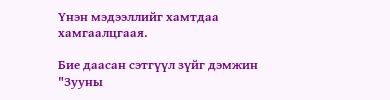Үнэн мэдээллийг хамтдаа хамгаалцгаая.

Бие даасан сэтгүүл зүйг дэмжин "Зууны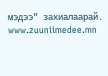мэдээ" захиалаарай. www.zuuniimedee.mn